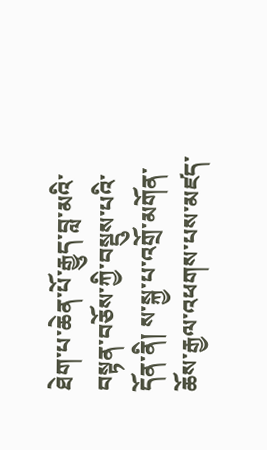ཐེག་པ་ཆེན་པོ་རྒྱུད་བླ་མའི་བསྟན་བཅོས་ཀྱི་བསྡུས་པའི་དོན་ནི། ས་སྐྱ་པ་འགྲོ་མགོན་ཆོས་རྒྱལ་འཕགས་པས་མཛད་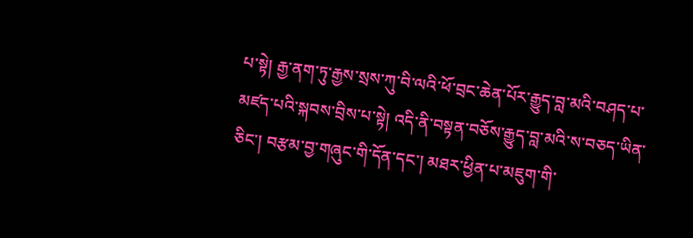པ་སྟེ། རྒྱ་ནག་ཏུ་རྒྱས་སྲས་ཀུ་བི་ལའི་ཕོ་བྲང་ཆེན་པོར་རྒྱུད་བླ་མའི་བཤད་པ་མཛད་པའི་སྐབས་བྲིས་པ་སྟེ། འདི་ནི་བསྟན་བཅོས་རྒྱུད་བླ་མའི་ས་བཅད་ཡིན་ཅིང་། བརྩམ་བྱ་གཞུང་གི་དོན་དང་། མཐར་ཕྱིན་པ་མཇུག་གི་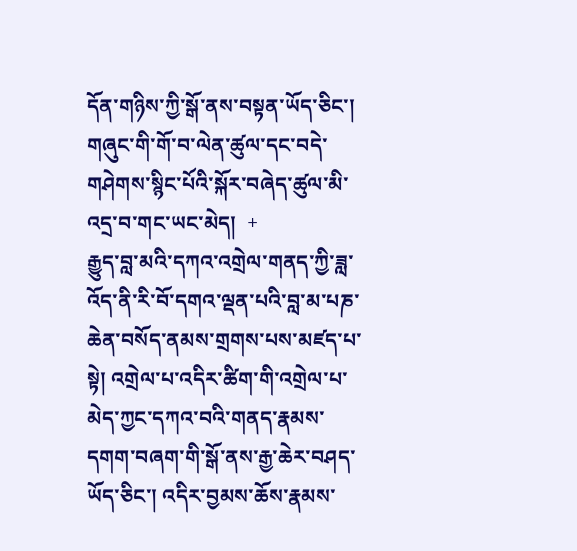དོན་གཉིས་ཀྱི་སྒོ་ནས་བསྟན་ཡོད་ཅིང་། གཞུང་གི་གོ་བ་ལེན་ཚུལ་དང་བདེ་གཤེགས་སྙིང་པོའི་སྐོར་བཞེད་ཚུལ་མི་འདྲ་བ་གང་ཡང་མེད།  +
རྒྱུད་བླ་མའི་དཀའ་འགྲེལ་གནད་ཀྱི་ཟླ་འོད་ནི་རི་བོ་དགའ་ལྡན་པའི་བླ་མ་པཎ་ཆེན་བསོད་ནམས་གྲགས་པས་མཛད་པ་སྟེ། འགྲེལ་པ་འདིར་ཚིག་གི་འགྲེལ་པ་མེད་ཀྱང་དཀའ་བའི་གནད་རྣམས་དགག་བཞག་གི་སྒོ་ནས་རྒྱ་ཆེར་བཤད་ཡོད་ཅིང་། འདིར་བྱམས་ཆོས་རྣམས་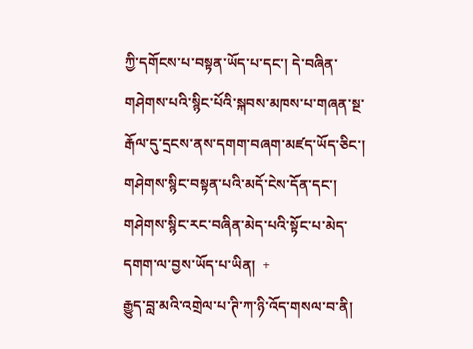ཀྱི་དགོངས་པ་བསྟན་ཡོད་པ་དང་། དེ་བཞིན་གཤེགས་པའི་སྙིང་པོའི་སྐབས་མཁས་པ་གཞན་སྔ་རྒོལ་དུ་དྲངས་ནས་དགག་བཞག་མཛད་ཡོད་ཅིང་། གཤེགས་སྙིང་བསྟན་པའི་མདོ་ངེས་དོན་དང་། གཤེགས་སྙིང་རང་བཞིན་མེད་པའི་སྟོང་པ་མེད་དགག་ལ་བྱས་ཡོད་པ་ཡིན།  +
རྒྱུད་བླ་མའི་འགྲེལ་པ་ཊི་ཀ་ཉི་འོད་གསལ་བ་ནི།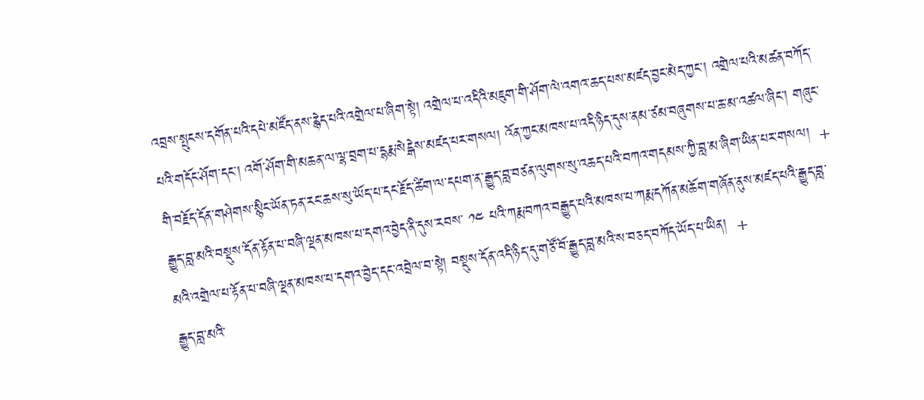འབྲས་སྤུངས་དགོན་པའི་དཔེ་མཛོད་ནས་རྙེད་པའི་འགྲེལ་པ་ཞིག་སྟེ། འགྲེལ་པ་འདིའི་མཇུག་གི་ཤོག་ལེ་འགའ་ཆད་པས་མཛད་བྱང་མེད་ཀྱང་། འགྲེལ་པའི་མཚན་བཀོད་པའི་གདོང་ཤོག་དང་། འགོ་ཤོག་གི་མཆན་ལ་ལྷ་བྲག་པ་དྷརྨ་སེངྒེས་མཛད་པར་གསལ། འོན་ཀྱང་མཁས་པ་འདི་ཉིད་དུས་ནམ་ཙམ་བཞུགས་པ་ཆ་མ་འཚལ་ཞིང་། གཞུང་གི་བརྗོད་དོན་གཤེགས་སྙིང་ཡོན་ཏན་རང་ཆས་སུ་ཡོད་པ་དང་རྗོད་ཚིག་ལ་དཔག་ན་རྒྱུད་བླ་བཙན་ལུགས་སུ་འཆད་པའི་བཀའ་གདམས་ཀྱི་བླ་མ་ཞིག་ཡིན་པར་གསལ།  +
རྒྱུད་བླ་མའི་བསྡུས་དོན་རྟོན་པ་བཞི་ལྡན་མཁས་པ་དགའ་བྱེད་ནི་དུས་རབས་ ༡༤ པའི་ཀརྨ་བཀའ་བརྒྱུད་པའི་མཁས་པ་ཀརྨ་དཀོན་མཆོག་གཞོན་ནུས་མཛད་པའི་རྒྱུད་བླ་མའི་འགྲེལ་པ་རྟོན་པ་བཞི་ལྡན་མཁས་པ་དགའ་བྱེད་དང་འབྲེལ་བ་སྟེ། བསྡུས་དོན་འདི་ཉིད་དུ་གཙོ་བོ་རྒྱུད་བླ་མའི་ས་བཅད་བཀོད་ཡོད་པ་ཡིན།  +
རྒྱུད་བླ་མའི་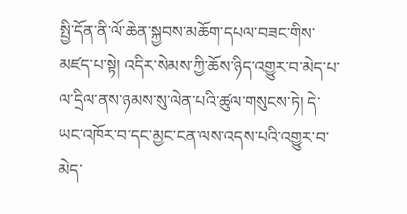སྤྱི་དོན་ནི་ལོ་ཆེན་སྐྱབས་མཆོག་དཔལ་བཟང་གིས་མཛད་པ་སྟེ། འདིར་སེམས་ཀྱི་ཆོས་ཉིད་འགྱུར་བ་མེད་པ་ལ་དྲིལ་ནས་ཉམས་སུ་ལེན་པའི་ཚུལ་གསུངས་ཏེ། དེ་ཡང་འཁོར་བ་དང་མྱང་ངན་ལས་འདས་པའི་འགྱུར་བ་མེད་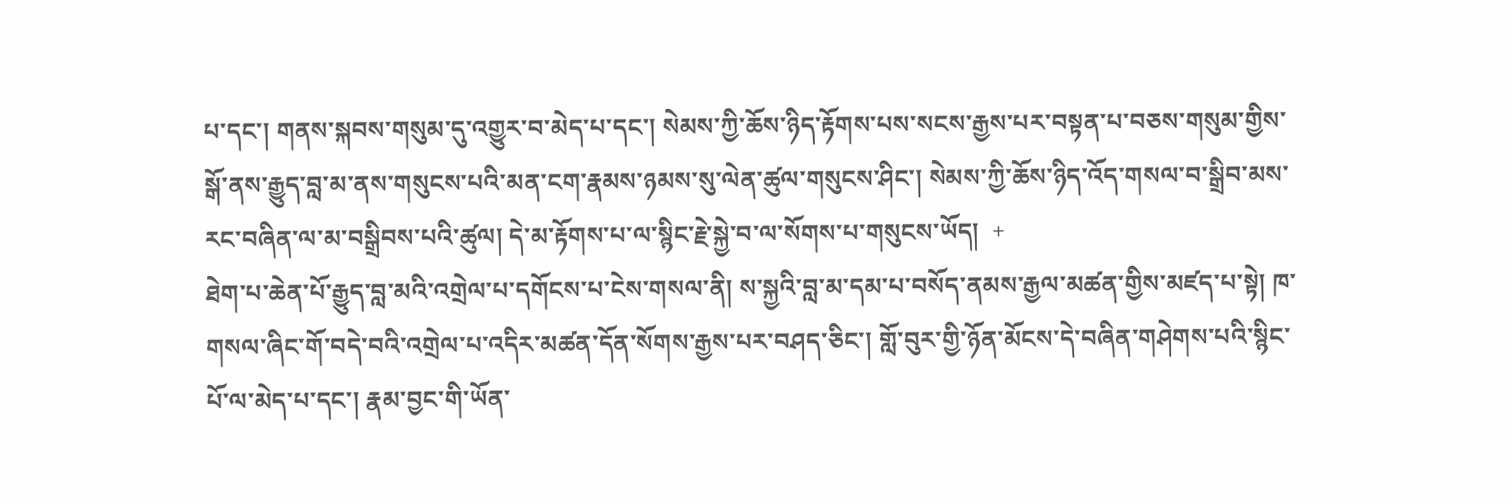པ་དང་། གནས་སྐབས་གསུམ་དུ་འགྱུར་བ་མེད་པ་དང་། སེམས་ཀྱི་ཆོས་ཉིད་རྟོགས་པས་སངས་རྒྱས་པར་བསྟན་པ་བཅས་གསུམ་གྱིས་སྒོ་ནས་རྒྱུད་བླ་མ་ནས་གསུངས་པའི་མན་ངག་རྣམས་ཉམས་སུ་ལེན་ཚུལ་གསུངས་ཤིང་། སེམས་ཀྱི་ཆོས་ཉིད་འོད་གསལ་བ་སྒྲིབ་མས་རང་བཞིན་ལ་མ་བསྒྲིབས་པའི་ཚུལ། དེ་མ་རྟོགས་པ་ལ་སྙིང་རྗེ་སྐྱེ་བ་ལ་སོགས་པ་གསུངས་ཡོད།  +
ཐེག་པ་ཆེན་པོ་རྒྱུད་བླ་མའི་འགྲེལ་པ་དགོངས་པ་ངེས་གསལ་ནི། ས་སྐྱའི་བླ་མ་དམ་པ་བསོད་ནམས་རྒྱལ་མཚན་གྱིས་མཛད་པ་སྟེ། ཁ་གསལ་ཞིང་གོ་བདེ་བའི་འགྲེལ་པ་འདིར་མཚན་དོན་སོགས་རྒྱས་པར་བཤད་ཅིང་། གློ་བུར་གྱི་ཉོན་མོངས་དེ་བཞིན་གཤེགས་པའི་སྙིང་པོ་ལ་མེད་པ་དང་། རྣམ་བྱང་གི་ཡོན་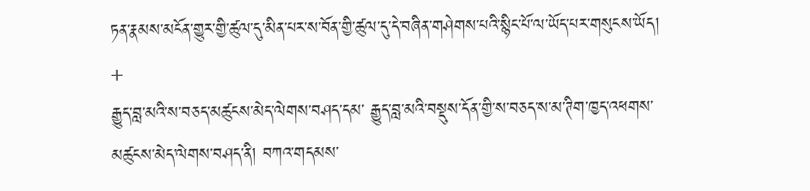ཏན་རྣམས་མངོན་གྱུར་གྱི་ཚུལ་དུ་མིན་པར་ས་བོན་གྱི་ཚུལ་དུ་དེ་བཞིན་གཤེགས་པའི་སྙིང་པོ་ལ་ཡོད་པར་གསུངས་ཡོད།  +
རྒྱུད་བླ་མའི་ས་བཅད་མཚུངས་མེད་ལེགས་བཤད་དམ་ རྒྱུད་བླ་མའི་བསྡུས་དོན་གྱི་ས་བཅད་ས་མ་ཊིག་ཁྱད་འཕགས་མཚུངས་མེད་ལེགས་བཤད་ནི། བཀའ་གདམས་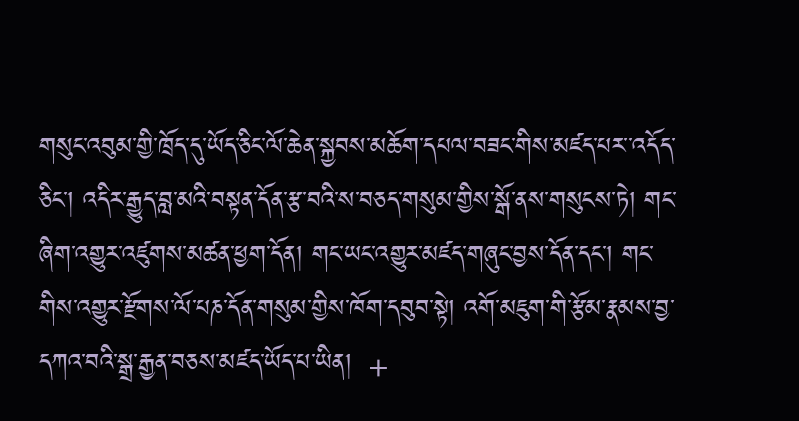གསུང་འབུམ་གྱི་ཁྲོད་དུ་ཡོད་ཅིང་ལོ་ཆེན་སྐྱབས་མཆོག་དཔལ་བཟང་གིས་མཛད་པར་་འདོད་ཅིང་། འདིར་རྒྱུད་བླ་མའི་བསྟན་དོན་རྩ་བའི་ས་བཅད་གསུམ་གྱིས་སྒོ་ནས་གསུངས་ཏེ། གང་ཞིག་འགྱུར་འཛུགས་མཚན་ཕྱག་དོན། གང་ཡང་འགྱུར་མཛད་གཞུང་བྱས་དོན་དང་། གང་གིས་འགྱུར་རྫོགས་ལོ་པཎ་དོན་གསུམ་གྱིས་ཁོག་དབུབ་སྟེ། འགོ་མཇུག་གི་རྩོམ་རྣམས་བྱ་དཀའ་བའི་སྒྲ་རྒྱན་བཅས་མཛད་ཡོད་པ་ཡིན།  +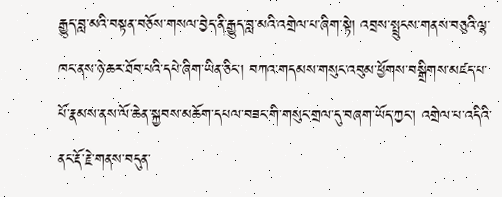རྒྱུད་བླ་མའི་བསྟན་བཅོས་གསལ་བྱེད་ནི་རྒྱུད་བླ་མའི་འགྲེལ་པ་ཞིག་སྟེ། འབྲས་སྤྲུངས་གནས་བཅུའི་ལྷ་ཁང་ནས་ཉེ་ཆར་ཐོབ་པའི་དཔེ་ཞིག་ཡིན་ཅིང་། བཀའ་གདམས་གསུང་འབུམ་ཕྱོགས་བསྒྲིགས་མཛད་པ་པོ་རྣམས་ནས་ལོ་ཆེན་སྐྱབས་མཆོག་དཔལ་བཟང་གི་གསུང་གྲལ་དུ་བཞག་ཡོད་ཀྱང་། འགྲེལ་པ་འདིའི་ནང་རྡོ་རྗེ་གནས་བདུན་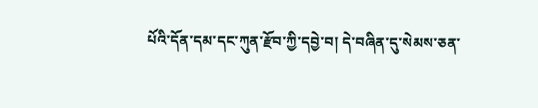པོའི་དོན་དམ་དང་ཀུན་རྫོབ་ཀྱི་དབྱེ་བ། དེ་བཞིན་དུ་སེམས་ཅན་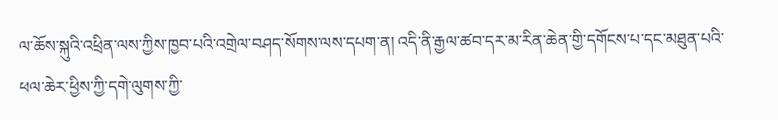ལ་ཆོས་སྐུའི་འཕྲིན་ལས་ཀྱིས་ཁྱབ་པའི་འགྲེལ་བཤད་སོགས་ལས་དཔག་ན། འདི་ནི་རྒྱལ་ཚབ་དར་མ་རིན་ཆེན་གྱི་དགོངས་པ་དང་མཐུན་པའི་ཕལ་ཆེར་ཕྱིས་ཀྱི་དགེ་ལུགས་ཀྱི་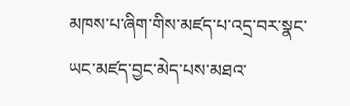མཁས་པ་ཞིག་གིས་མཛད་པ་འདྲ་བར་སྣང་ཡང་མཛད་བྱང་མེད་པས་མཐའ་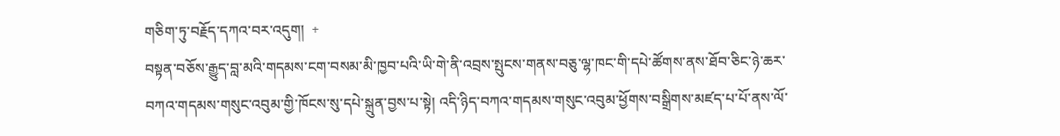གཅིག་ཏུ་བརྗོད་དཀའ་བར་འདུག།  +
བསྟན་བཅོས་རྒྱུད་བླ་མའི་གདམས་ངག་བསམ་མི་ཁྱབ་པའི་ཡི་གེ་ནི་འབྲས་སྤུངས་གནས་བཅུ་ལྷ་ཁང་གི་དཔེ་ཚོགས་ནས་ཐོབ་ཅིང་ཉེ་ཆར་བཀའ་གདམས་གསུང་འབུམ་གྱི་ཁོངས་སུ་དཔེ་སྐྲུན་བྱས་པ་སྟེ། འདི་ཉིད་བཀའ་གདམས་གསུང་འབུམ་ཕྱོགས་བསྒྲིགས་མཛད་པ་པོ་ནས་ལོ་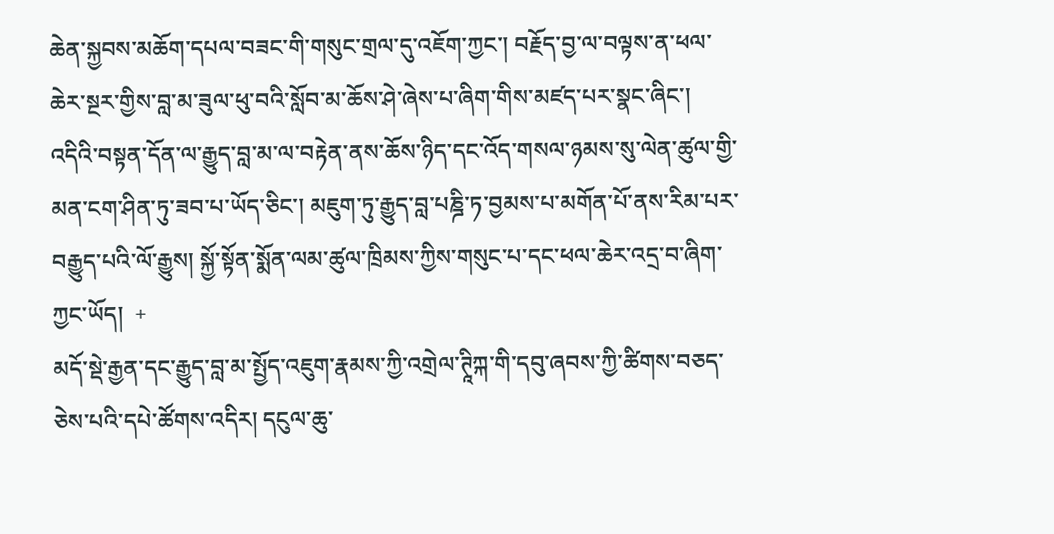ཆེན་སྐྱབས་མཆོག་དཔལ་བཟང་གི་གསུང་གྲལ་དུ་འཇོག་ཀྱང་། བརྗོད་བྱ་ལ་བལྟས་ན་ཕལ་ཆེར་སྔར་གྱིས་བླ་མ་ཟུལ་ཕུ་བའི་སློབ་མ་ཆོས་ཤེ་ཞེས་པ་ཞིག་གིས་མཛད་པར་སྣང་ཞིང་། འདིའི་བསྟན་དོན་ལ་རྒྱུད་བླ་མ་ལ་བརྟེན་ནས་ཆོས་ཉིད་དང་འོད་གསལ་ཉམས་སུ་ལེན་ཚུལ་གྱི་མན་ངག་ཤིན་ཏུ་ཟབ་པ་ཡོད་ཅིང་། མཇུག་ཏུ་རྒྱུད་བླ་པཎྜི་ཏ་བྱམས་པ་མགོན་པོ་ནས་རིམ་པར་བརྒྱུད་པའི་ལོ་རྒྱུས། སྐྱོ་སྟོན་སྨོན་ལམ་ཚུལ་ཁྲིམས་ཀྱིས་གསུང་པ་དང་ཕལ་ཆེར་འདྲ་བ་ཞིག་ཀྱང་ཡོད།  +
མདོ་སྡེ་རྒྱན་དང་རྒྱུད་བླ་མ་སྤྱོད་འཇུག་རྣམས་ཀྱི་འགྲེལ་ཊཱིཀྐ་གི་དབུ་ཞབས་ཀྱི་ཚིགས་བཅད་ཅེས་པའི་དཔེ་ཚོགས་འདིར། དངུལ་ཆུ་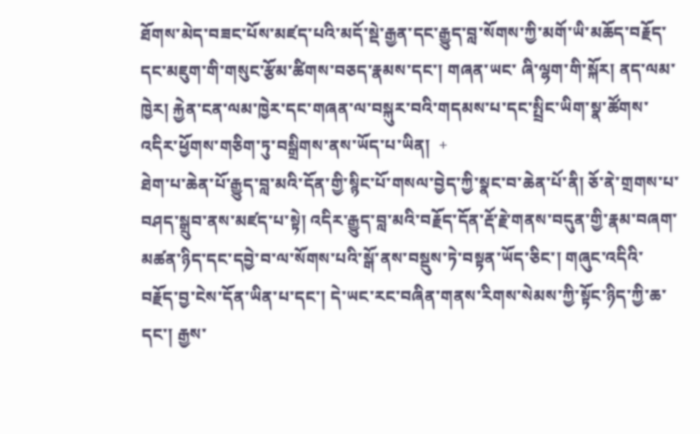ཐོགས་མེད་བཟང་པོས་མཛད་པའི་མདོ་སྡེ་རྒྱན་དང་རྒྱུད་བླ་སོགས་ཀྱི་མགོ་ཡི་མཆོད་བརྗོད་དང་མཇུག་གི་གསུང་རྩོམ་ཚིགས་བཅད་རྣམས་དང་། གཞན་ཡང་ ཞི་ལྷག་གི་སྐོར། ནད་ལམ་ཁྱེར། རྐྱེན་ངན་ལམ་ཁྱེར་དང་གཞན་ལ་བསྐུར་བའི་གདམས་པ་དང་སྤྲིང་ཡིག་སྣ་ཚོགས་འདིར་ཕྱོགས་གཅིག་ཏུ་བསྒྲིགས་ནས་ཡོད་པ་ཡིན།  +
ཐེག་པ་ཆེན་པོ་རྒྱུད་བླ་མའི་དོན་གྱི་སྙིང་པོ་གསལ་བྱེད་ཀྱི་སྣང་བ་ཆེན་པོ་ནི། ཅོ་ནེ་གྲགས་པ་བཤད་སྒྲུབ་ནས་མཛད་པ་སྟེ། འདིར་རྒྱུད་བླ་མའི་བརྗོད་དོན་རྡོ་རྗེ་གནས་བདུན་གྱི་རྣམ་བཞག་ མཚན་ཉིད་དང་དབྱེ་བ་ལ་སོགས་པའི་སྒོ་ནས་བསྡུས་ཏེ་བསྟན་ཡོད་ཅིང་། གཞུང་འདིའི་བརྗོད་བྱ་ངེས་དོན་ཡིན་པ་དང་། དེ་ཡང་རང་བཞིན་གནས་རིགས་སེམས་ཀྱི་སྟོང་ཉིད་ཀྱི་ཆ་དང་། རྒྱས་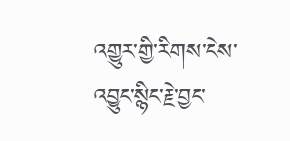འགྱུར་གྱི་རིགས་ངེས་འབྱུང་སྙིང་རྗེ་བྱང་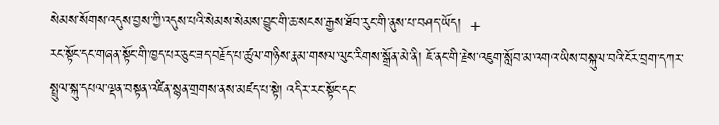སེམས་སོགས་འདུས་བྱས་ཀྱི་འདུས་པའི་སེམས་སེམས་བྱུང་གི་ཆ་སངས་རྒྱས་ཐོབ་རུང་གི་ནུས་པ་བཤད་ཡོད།  +
རང་སྟོང་དང་གཞན་སྟོང་གི་ཁྱད་པར་ཅུང་ཟད་བརྗོད་པ་ཚུལ་གཉིས་རྣམ་གསལ་ལུང་རིགས་སྒྲོན་མེ་ནི། ཇོ་ནང་གི་རྗེས་འཇུག་སློབ་མ་འགའ་ཡིས་བསྐུལ་བའི་ངོར་བྲག་དཀར་སྤྲུལ་སྐུ་དཔལ་ལྡན་བསྟན་འཛིན་སྙན་གྲགས་ནས་མཛད་པ་སྟེ། འདིར་རང་སྟོང་དང་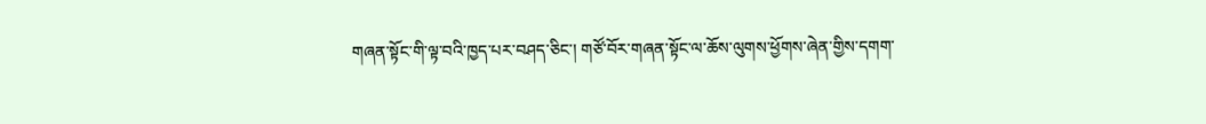གཞན་སྟོང་གི་ལྟ་བའི་ཁྱད་པར་བཤད་ཅིང་། གཙོ་བོར་གཞན་སྟོང་ལ་ཆོས་ལུགས་ཕྱོགས་ཞེན་གྱིས་དགག་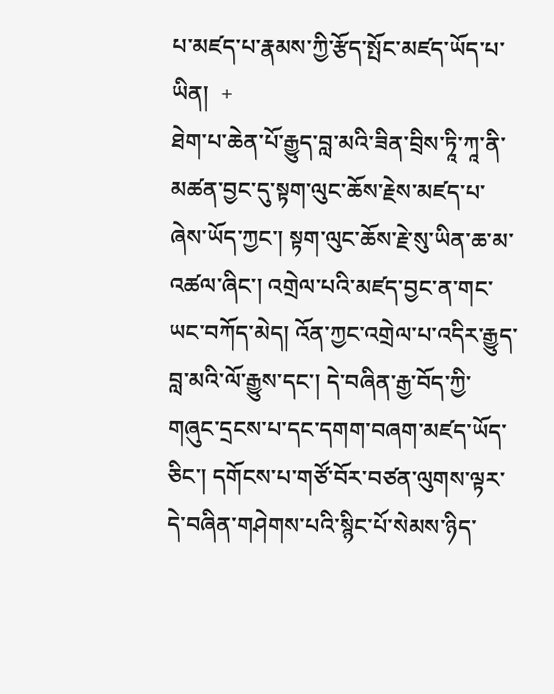པ་མཛད་པ་རྣམས་ཀྱི་རྩོད་སྤོང་མཛད་ཡོད་པ་ཡིན།  +
ཐེག་པ་ཆེན་པོ་རྒྱུད་བླ་མའི་ཟིན་བྲིས་ཏཱི་ཀཱ་ནི་མཚན་བྱང་དུ་སྟག་ལུང་ཆོས་རྗེས་མཛད་པ་ཞེས་ཡོད་ཀྱང་། སྟག་ལུང་ཆོས་རྗེ་སུ་ཡིན་ཆ་མ་འཚལ་ཞིང་། འགྲེལ་པའི་མཛད་བྱང་ན་གང་ཡང་བཀོད་མེད། འོན་ཀྱང་འགྲེལ་པ་འདིར་རྒྱུད་བླ་མའི་ལོ་རྒྱུས་དང་། དེ་བཞིན་རྒྱ་བོད་ཀྱི་གཞུང་དྲངས་པ་དང་དགག་བཞག་མཛད་ཡོད་ཅིང་། དགོངས་པ་གཙོ་བོར་བཙན་ལུགས་ལྟར་དེ་བཞིན་གཤེགས་པའི་སྙིང་པོ་སེམས་ཉིད་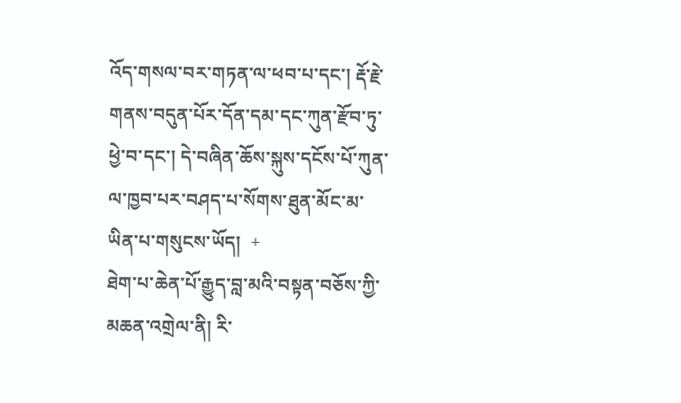འོད་གསལ་བར་གཏན་ལ་ཕབ་པ་དང་། རྡོ་རྗེ་གནས་བདུན་པོར་དོན་དམ་དང་ཀུན་རྫོབ་ཏུ་ཕྱེ་བ་དང་། དེ་བཞིན་ཆོས་སྐུས་དངོས་པོ་ཀུན་ལ་ཁྱབ་པར་བཤད་པ་སོགས་ཐུན་མོང་མ་ཡིན་པ་གསུངས་ཡོད།  +
ཐེག་པ་ཆེན་པོ་རྒྱུད་བླ་མའི་བསྟན་བཅོས་ཀྱི་མཆན་འགྲེལ་ནི། རི་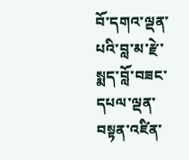བོ་དགའ་ལྡན་པའི་བླ་མ་རྫེ་སྨད་བློ་བཟང་དཔལ་ལྡན་བསྟན་འཛིན་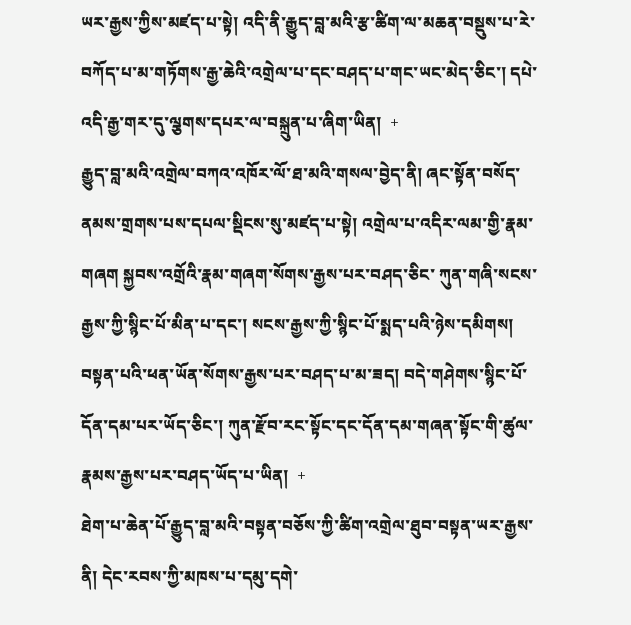ཡར་རྒྱས་ཀྱིས་མཛད་པ་སྟེ། འདི་ནི་རྒྱུད་བླ་མའི་རྩ་ཚིག་ལ་མཆན་བསྡུས་པ་རེ་བཀོད་པ་མ་གཏོགས་རྒྱ་ཆེའི་འགྲེལ་པ་དང་བཤད་པ་གང་ཡང་མེད་ཅིང་། དཔེ་འདི་རྒྱ་གར་དུ་ལྕགས་དཔར་ལ་བསྐྲུན་པ་ཞིག་ཡིན།  +
རྒྱུད་བླ་མའི་འགྲེལ་བཀའ་འཁོར་ལོ་ཐ་མའི་གསལ་བྱེད་ནི། ཞང་སྟོན་བསོད་ནམས་གྲགས་པས་དཔལ་སྡིངས་སུ་མཛད་པ་སྟེ། འགྲེལ་པ་འདིར་ལམ་གྱི་རྣམ་གཞག སྐྱབས་འགྲོའི་རྣམ་གཞག་སོགས་རྒྱས་པར་བཤད་ཅིང་ ཀུན་གཞི་སངས་རྒྱས་ཀྱི་སྙིང་པོ་མིན་པ་དང་། སངས་རྒྱས་ཀྱི་སྙིང་པོ་སྨད་པའི་ཉེས་དམིགས། བསྟན་པའི་ཕན་ཡོན་སོགས་རྒྱས་པར་བཤད་པ་མ་ཟད། བདེ་གཤེགས་སྙིང་པོ་དོན་དམ་པར་ཡོད་ཅིང་། ཀུན་རྫོབ་རང་སྟོང་དང་དོན་དམ་གཞན་སྟོང་གི་ཚུལ་རྣམས་རྒྱས་པར་བཤད་ཡོད་པ་ཡིན།  +
ཐེག་པ་ཆེན་པོ་རྒྱུད་བླ་མའི་བསྟན་བཅོས་ཀྱི་ཚིག་འགྲེལ་ཐུབ་བསྟན་ཡར་རྒྱས་ནི། དེང་རབས་ཀྱི་མཁས་པ་དམུ་དགེ་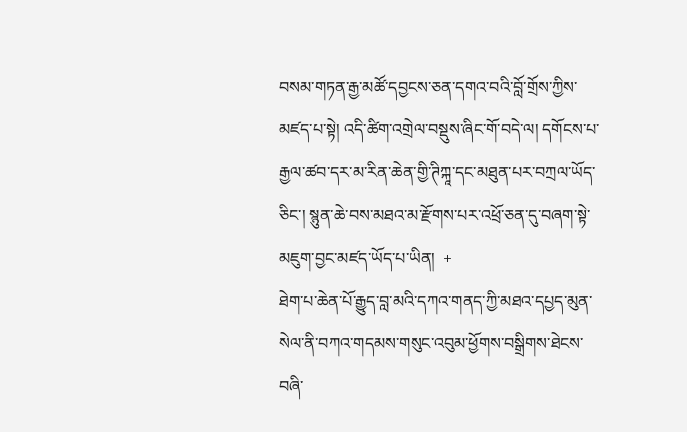བསམ་གཏན་རྒྱ་མཚོ་དབྱངས་ཅན་དགའ་བའི་བློ་གྲོས་ཀྱིས་མཛད་པ་སྟེ། འདི་ཚིག་འགྲེལ་བསྡུས་ཞིང་གོ་བདེ་ལ། དགོངས་པ་རྒྱལ་ཚབ་དར་མ་རིན་ཆེན་གྱི་ཊིཀྐཱ་དང་མཐུན་པར་བཀྲལ་ཡོད་ཅིང་། སྙུན་ཆེ་བས་མཐའ་མ་རྫོགས་པར་འཕྲོ་ཅན་དུ་བཞག་སྟེ་མཇུག་བྱང་མཛད་ཡོད་པ་ཡིན།  +
ཐེག་པ་ཆེན་པོ་རྒྱུད་བླ་མའི་དཀའ་གནད་ཀྱི་མཐའ་དཔྱད་མུན་སེལ་ནི་བཀའ་གདམས་གསུང་འབུམ་ཕྱོགས་བསྒྲིགས་ཐེངས་བཞི་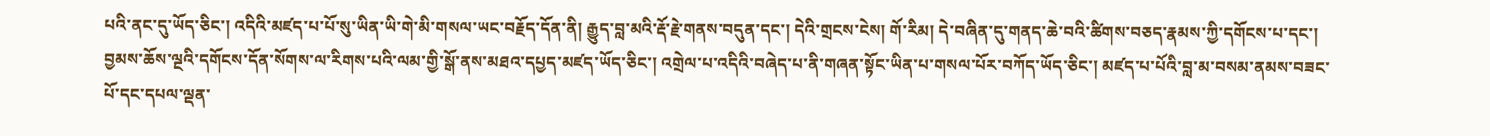པའི་ནང་དུ་ཡོད་ཅིང་། འདིའི་མཛད་པ་པོ་སུ་ཡིན་ཡི་གེ་མི་གསལ་ཡང་བརྗོད་དོན་ནི། རྒྱུད་བླ་མའི་རྡོ་རྗེ་གནས་བདུན་དང་། དེའི་གྲངས་ངེས། གོ་རིམ། དེ་བཞིན་དུ་གནད་ཆེ་བའི་ཚིགས་བཅད་རྣམས་ཀྱི་དགོངས་པ་དང་། བྱམས་ཆོས་ལྔའི་དགོངས་དོན་སོགས་ལ་རིགས་པའི་ལམ་གྱི་སྒོ་ནས་མཐའ་དཔྱད་མཛད་ཡོད་ཅིང་། འགྲེལ་པ་འདིའི་བཞེད་པ་ནི་གཞན་སྟོང་ཡིན་པ་གསལ་པོར་བཀོད་ཡོད་ཅིང་། མཛད་པ་པོའི་བླ་མ་བསམ་ནམས་བཟང་པོ་དང་དཔལ་ལྡན་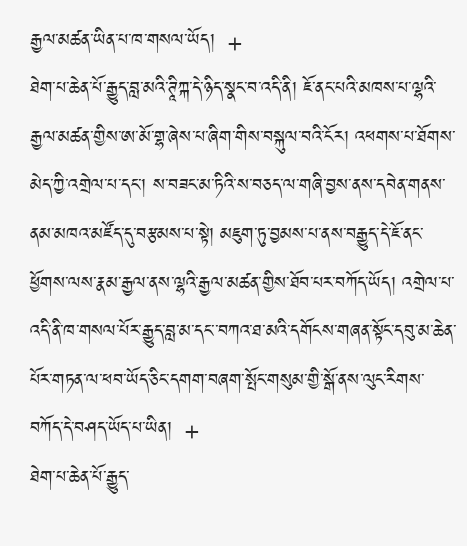རྒྱལ་མཚན་ཡིན་པ་ཁ་གསལ་ཡོད།  +
ཐེག་པ་ཆེན་པོ་རྒྱུད་བླ་མའི་ཊཱིཀྐ་དེ་ཉིད་སྣང་བ་འདི་ནི། ཇོ་ནང་པའི་མཁས་པ་ལྷའི་རྒྱལ་མཚན་གྱིས་ཨ་མོ་གྷ་ཞེས་པ་ཞིག་གིས་བསྐུལ་བའི་ངོར། འཕགས་པ་ཐོགས་མེད་ཀྱི་འགྲེལ་པ་དང་། ས་བཟང་མ་ཏིའི་ས་བཅད་ལ་གཞི་བྱས་ནས་དབེན་གནས་ནམ་མཁའ་མཛོད་དུ་བརྩམས་པ་སྟེ། མཇུག་ཏུ་བྱམས་པ་ནས་བརྒྱུད་དེ་ཇོ་ནང་ཕྱོགས་ལས་རྣམ་རྒྱལ་ནས་ལྷའི་རྒྱལ་མཚན་གྱིས་ཐོབ་པར་བཀོད་ཡོད། འགྲེལ་པ་འདི་ནི་ཁ་གསལ་པོར་རྒྱུད་བླ་མ་དང་་བཀའ་ཐ་མའི་དགོངས་གཞན་སྟོང་དབུ་མ་ཆེན་པོར་གཏན་ལ་ཕབ་ཡོད་ཅིང་དགག་བཞག་སྤོང་གསུམ་གྱི་སྒོ་ནས་ལུང་རིགས་བཀོད་དེ་བཤད་ཡོད་པ་ཡིན།  +
ཐེག་པ་ཆེན་པོ་རྒྱུད་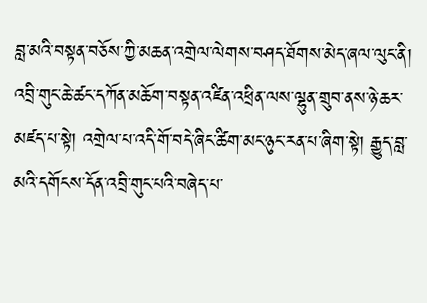བླ་མའི་བསྟན་བཅོས་ཀྱི་མཆན་འགྲེལ་ལེགས་བཤད་ཐོགས་མེད་ཞལ་ལུང་ནི། འབྲི་གུང་ཆེ་ཚང་དཀོན་མཆོག་བསྟན་འཛིན་འཕྲིན་ལས་ལྷུན་གྲུབ་ནས་ཉེ་ཆར་མཛད་པ་སྟེ། འགྲེལ་པ་འདི་གོ་བདེ་ཞིང་ཚིག་མང་ཉུང་རན་པ་ཞིག་སྟེ། རྒྱུད་བླ་མའི་དགོངས་དོན་འབྲི་གུང་པའི་བཞེད་པ་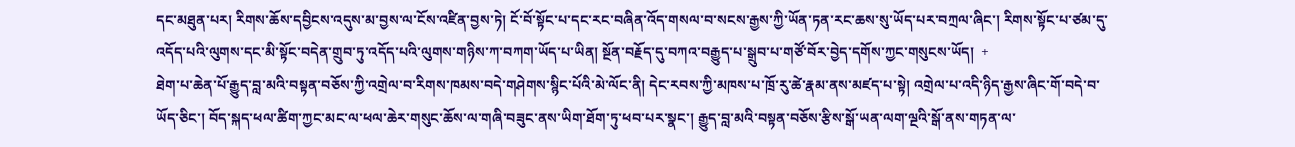དང་མཐུན་པར། རིགས་ཆོས་དབྱིངས་འདུས་མ་བྱས་ལ་ངོས་འཛིན་བྱས་ཏེ། ངོ་བོ་སྟོང་པ་དང་རང་བཞིན་འོད་གསལ་བ་སངས་རྒྱས་ཀྱི་ཡོན་ཏན་རང་ཆས་སུ་ཡོད་པར་བཀྲལ་ཞིང་། རིགས་སྟོང་པ་ཙམ་དུ་འདོད་པའི་ལུགས་དང་མི་སྟོང་བདེན་གྲུབ་ཏུ་འདོད་པའི་ལུགས་གཉིས་ཀ་བཀག་ཡོད་པ་ཡིན། སྔོན་བརྗོད་དུ་བཀའ་བརྒྱུད་པ་སྒྲུབ་པ་གཙོ་བོར་བྱེད་དགོས་ཀྱང་གསུངས་ཡོད།  +
ཐེག་པ་ཆེན་པོ་རྒྱུད་བླ་མའི་བསྟན་བཅོས་ཀྱི་འགྲེལ་བ་རིགས་ཁམས་བདེ་གཤེགས་སྙིང་པོའི་མེ་ལོང་ནི། དེང་རབས་ཀྱི་མཁས་པ་ཁྲོ་རུ་ཚེ་རྣམ་ནས་མཛད་པ་སྟེ། འགྲེལ་པ་འདི་ཉིད་རྒྱས་ཞིང་གོ་བདེ་བ་ཡོད་ཅིང་། བོད་སྐད་ཕལ་ཚིག་ཀྱང་མང་ལ་ཕལ་ཆེར་གསུང་ཆོས་ལ་གཞི་བཟུང་ནས་ཡིག་ཐོག་ཏུ་ཕབ་པར་སྣང་། རྒྱུད་བླ་མའི་བསྟན་བཅོས་རྩིས་སྒོ་ཡན་ལག་ལྔའི་སྒོ་ནས་གཏན་ལ་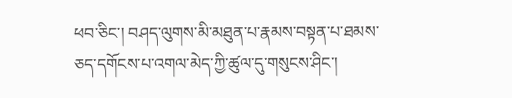ཕབ་ཅིང་། བཤད་ལུགས་མི་མཐུན་པ་རྣམས་བསྟན་པ་ཐམས་ཅད་དགོངས་པ་འགལ་མེད་ཀྱི་ཚུལ་དུ་གསུངས་ཤིང་།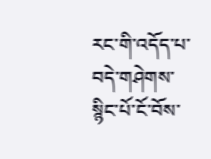རང་གི་འདོད་པ་བདེ་གཤེགས་སྙིང་པོ་ངོ་བོས་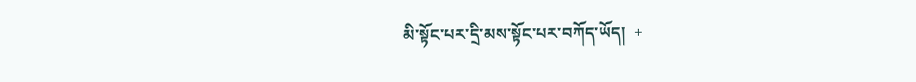མི་སྟོང་པར་དྲི་མས་སྟོང་པར་བཀོད་ཡོད།  +